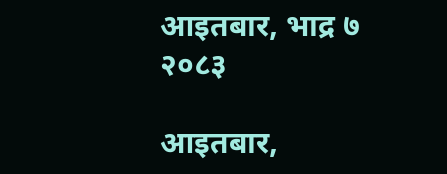आइतबार, भाद्र ७ २०८३

आइतबार,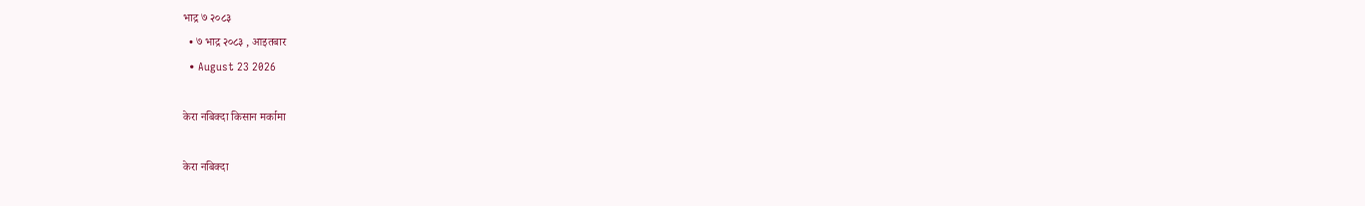भाद्र ७ २०८३
  • ७ भाद्र २०८३ , आइतबार
  • August 23 2026

केरा नबिक्दा किसान मर्कामा

केरा नबिक्दा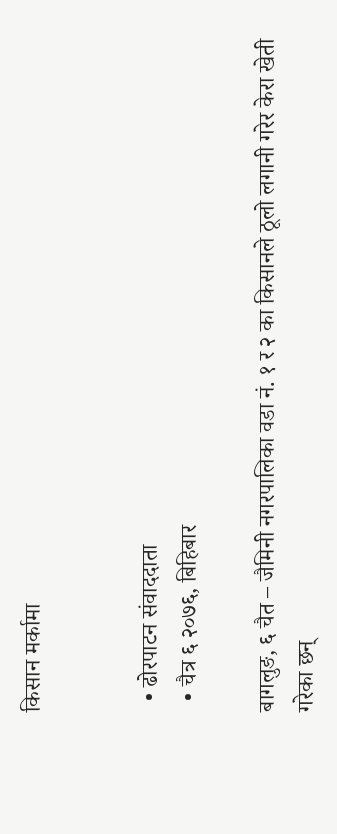किसान मर्कामा


  • ढोरपाटन संवाददाता
  • चैत्र ६ २०७६, बिहिबार

बागलुङ, ६ चैत – जैमिनी नगरपालिका वडा नं. १ र २ का किसानले ठूलो लगानी गरेर केरा खेती गरेका छन्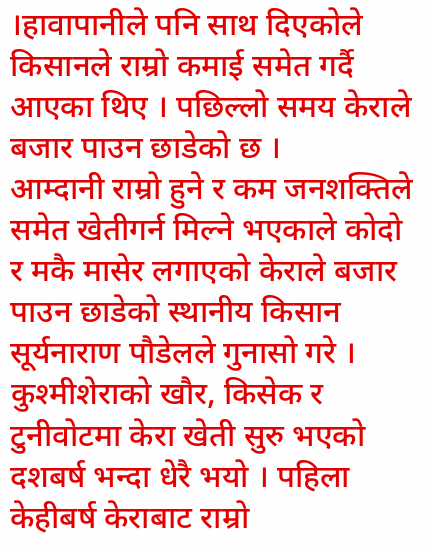।हावापानीले पनि साथ दिएकोले किसानले राम्रो कमाई समेत गर्दै आएका थिए । पछिल्लो समय केराले बजार पाउन छाडेको छ ।
आम्दानी राम्रो हुने र कम जनशक्तिले समेत खेतीगर्न मिल्ने भएकाले कोदो र मकै मासेर लगाएको केराले बजार पाउन छाडेको स्थानीय किसान सूर्यनाराण पौडेलले गुनासो गरे । कुश्मीशेराको खौर, किसेक र टुनीवोटमा केरा खेती सुरु भएको दशबर्ष भन्दा धेरै भयो । पहिला केहीबर्ष केराबाट राम्रो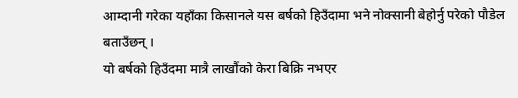आम्दानी गरेका यहाँका किसानले यस बर्षको हिउँदामा भने नोक्सानी बेहोर्नु परेको पौडेल बताउँछन् ।
यो बर्षको हिउँदमा मात्रै लाखौंको केरा बिक्रि नभएर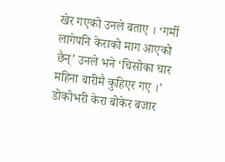खेर गएको उनले बताए । ‘गर्मी लागेपनि केराको माग आएको छैन्’ उनले भने ‘चिसोका चार महिना बारीमै कुहिएर गए ।’ डोकोभरी केरा बोकेर बजार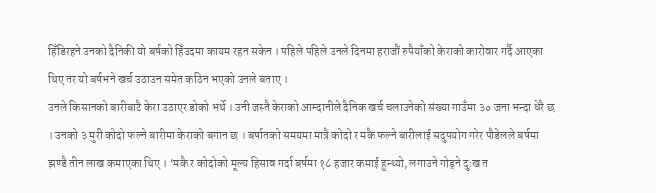हिँडिरहने उनको दैनिकी यो बर्षको हिँउदमा कायम रहन सकेन । पहिले पहिले उनले दिनमा हराजौं रुपैयाँको केराको कारोवार गर्दै आएका थिए तर यो बर्षभने खर्च उठाउन समेत कठिन भएको उनले बताए ।
उनले किसानको बारीबाटै केरा उठाएर डोको भर्थे । उनी जस्तै केराको आम्दानीले दैनिक खर्च चलाउनेको संख्या गाउँमा ३० जना भन्दा धेरै छ । उनको ३ मुरी कोदो फल्ने बारीमा केराको बगान छ । बर्षातको समयमा मात्रै कोदो र मकै फल्ने बारीलाई सदुपयोग गरेर पौडेलले बर्षमा झण्डै तीन लाख कमाएका थिए । ‘मकै र कोदोको मूल्य हिसाव गर्दा बर्षमा १८ हजार कमाई हुन्थ्यो, लगाउने गोड्ने दुःख त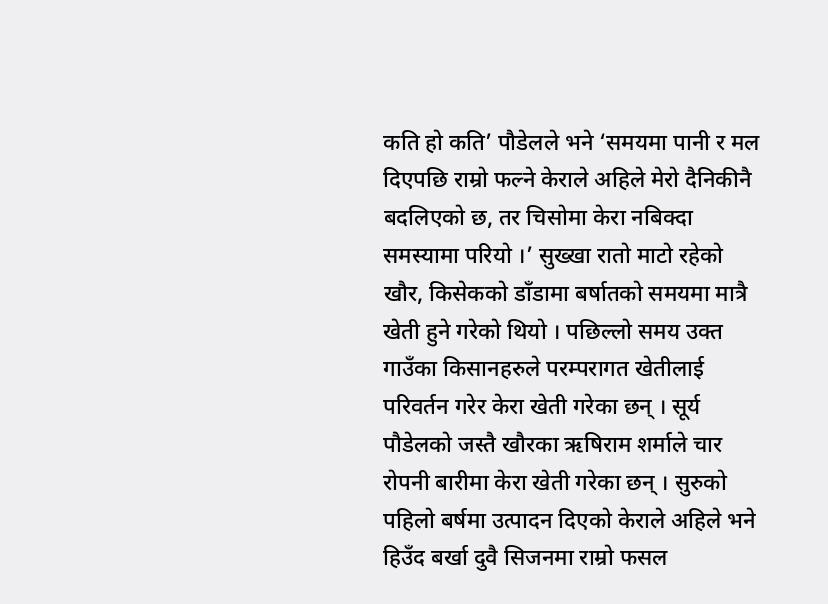कति हो कति’ पौडेलले भने ‘समयमा पानी र मल दिएपछि राम्रो फल्ने केराले अहिले मेरो दैनिकीनै बदलिएको छ, तर चिसोमा केरा नबिक्दा समस्यामा परियो ।’ सुख्खा रातो माटो रहेको खौर, किसेकको डाँडामा बर्षातको समयमा मात्रै खेती हुने गरेको थियो । पछिल्लो समय उक्त गाउँका किसानहरुले परम्परागत खेतीलाई परिवर्तन गरेर केरा खेती गरेका छन् । सूर्य पौडेलको जस्तै खौरका ऋषिराम शर्माले चार रोपनी बारीमा केरा खेती गरेका छन् । सुरुको पहिलो बर्षमा उत्पादन दिएको केराले अहिले भने हिउँद बर्खा दुवै सिजनमा राम्रो फसल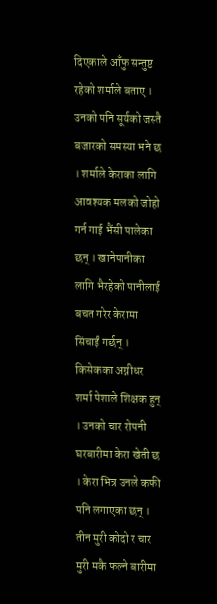दिएकाले आँफु सन्तुष्ट रहेको शर्माले बताए । उनको पनि सूर्यको जस्तै बजारको समस्या भने छ । शर्माले केराका लागि आवश्यक मलको जोहो गर्न गाई भैंसी पालेका छन् । खानेपानीका लागि भैरहेको पानीलाई बचत गरेर केरामा सिंचाईं गर्छन् ।
किसेकका अग्नीधर शर्मा पेशाले शिक्षक हुन् । उनको चार रोपनी घरबारीमा केरा खेती छ । केरा भित्र उनले कफी पनि लगाएका छन् । तीन मुरी कोदो र चार मुरी मकै फल्ने बारीमा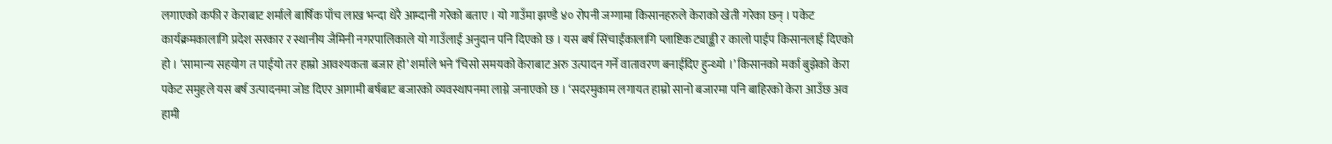लगाएको कफी र केराबाट शर्माले बार्षिक पाँच लाख भन्दा धेरै आम्दानी गरेको बताए । यो गाउँमा झण्डै ४० रोपनी जग्गामा किसानहरुले केराको खेती गरेका छन् । पकेट कार्यक्रमकालागि प्रदेश सरकार र स्थानीय जैमिनी नगरपालिकाले यो गाउँलाई अनुदान पनि दिएको छ । यस बर्ष सिंचाईंकालागि प्लाष्टिक ट्याङ्की र कालो पाईप किसानलाई दिएको हो । ‘सामान्य सहयोग त पाईयो तर हाम्रो आवश्यकता बजार हो’ शर्माले भने ‘चिसो समयको केराबाट अरु उत्पादन गर्ने वातावरण बनाईदिए हुन्थ्यो ।’ किसानको मर्का बुझेको केरा पकेट समुहले यस बर्ष उत्पादनमा जोड दिएर आगामी बर्षबाट बजारको व्यवस्थापनमा लाग्ने जनाएको छ । ‘सदरमुकाम लगायत हाम्रो सानो बजारमा पनि बाहिरको केरा आउँछ अव हामी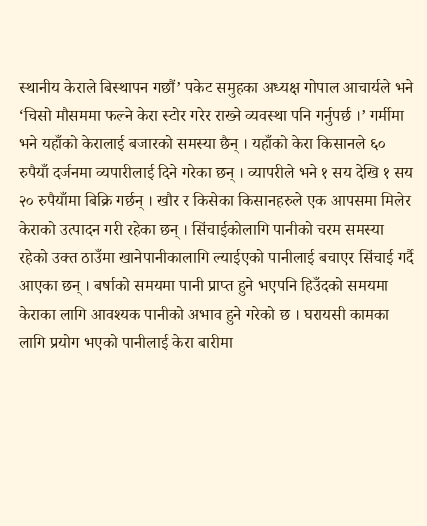स्थानीय केराले बिस्थापन गछौं’ पकेट समुहका अध्यक्ष गोपाल आचार्यले भने ‘चिसो मौसममा फल्ने केरा स्टोर गरेर राख्ने व्यवस्था पनि गर्नुपर्छ ।’ गर्मीमा भने यहाँको केरालाई बजारको समस्या छैन् । यहाँको केरा किसानले ६० रुपैयाँ दर्जनमा व्यपारीलाई दिने गरेका छन् । व्यापरीले भने १ सय देखि १ सय २० रुपैयाँमा बिक्रि गर्छन् । खौर र किसेका किसानहरुले एक आपसमा मिलेर केराको उत्पादन गरी रहेका छन् । सिंचाईकोलागि पानीको चरम समस्या रहेको उक्त ठाउँमा खानेपानीकालागि ल्याईएको पानीलाई बचाएर सिंचाई गर्दै आएका छन् । बर्षाको समयमा पानी प्राप्त हुने भएपनि हिउँदको समयमा केराका लागि आवश्यक पानीको अभाव हुने गरेको छ । घरायसी कामका लागि प्रयोग भएको पानीलाई केरा बारीमा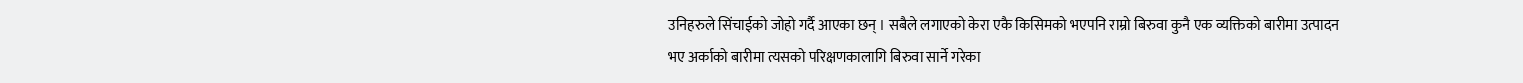उनिहरुले सिंचाईको जोहो गर्दै आएका छन् । सबैले लगाएको केरा एकै किसिमको भएपनि राम्रो बिरुवा कुनै एक व्यक्तिको बारीमा उत्पादन भए अर्काको बारीमा त्यसको परिक्षणकालागि बिरुवा सार्ने गरेका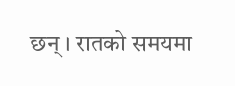छन् । रातको समयमा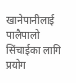खानेपानीलाई पालैपालो सिंचाईका लागि प्रयोग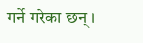गर्ने गरेका छन् ।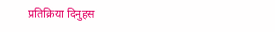प्रतिक्रिया दिनुहस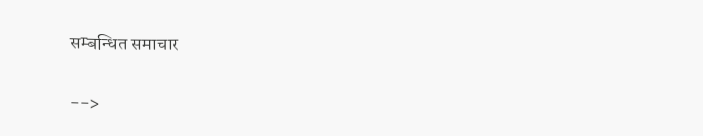सम्बन्धित समाचार

-->